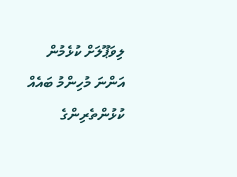ލިވަޕޫލަށް ކުޅެމުން އަންނަ މުހިންމު ބައެއް ކުޅުންތެރިންގެ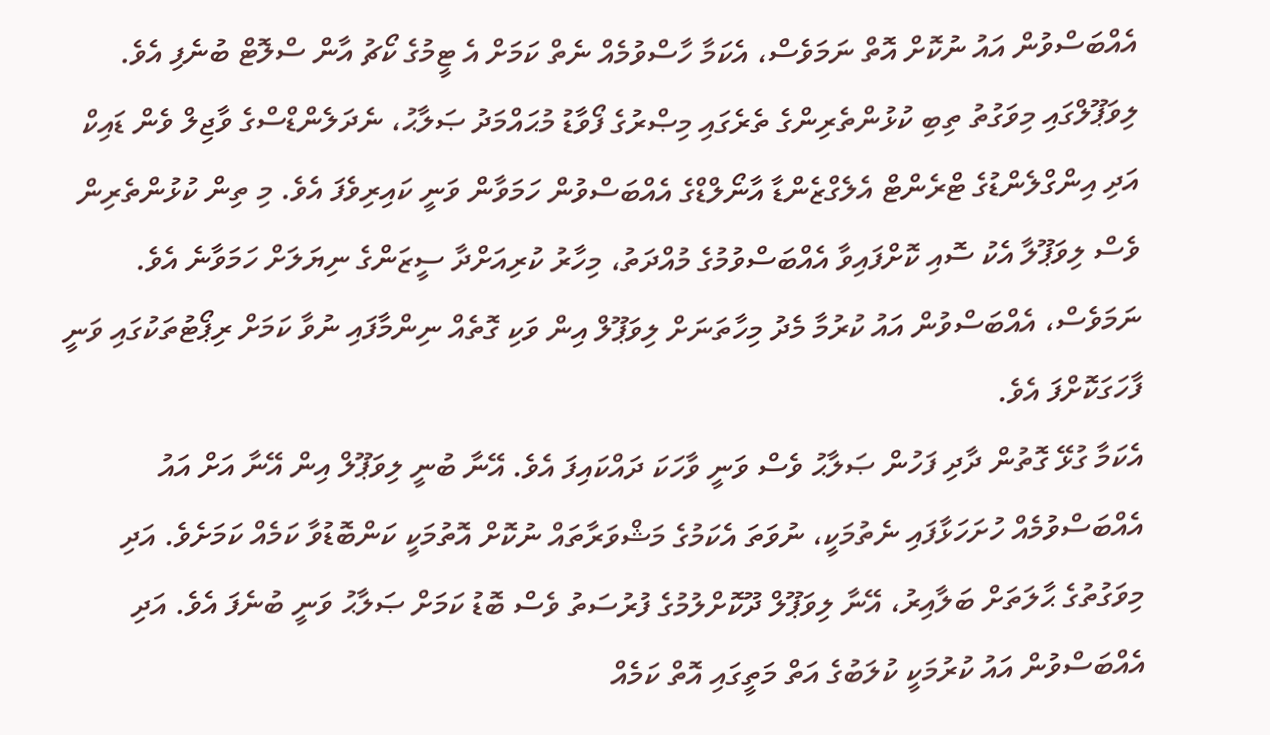އެއްބަސްވުން އައު ނުކޮށް އޮތް ނަމަވެސް، އެކަމާ ހާސްވުމެއް ނެތް ކަމަށް އެ ޓީމުގެ ކޯޗު އާން ސްލޮޓް ބުނެފި އެވެ.
ލިވަޕޫލްގައި މިވަގުތު ތިބި ކުޅުންތެރިންގެ ތެރެގައި މިޞްރުގެ ފޯވާޑު މުޙައްމަދު ޞަލާޙު، ނެދަލެންޑްސްގެ ވާޖިލް ވެން ޑައިކް އަދި އިންގްލެންޑުގެ ޓްރެންޓް އެލެގްޒެންޑާ އާނޯލްޑްގެ އެއްބަސްވުން ހަމަވާން ވަނީ ކައިރިވެފަ އެވެ. މި ތިން ކުޅުންތެރިން ވެސް ލިވަޕޫލާ އެކު ސޮއި ކޮށްފައިވާ އެއްބަސްވުމުގެ މުއްދަތު، މިހާރު ކުރިއަށްދާ ސީޒަންގެ ނިޔަލަށް ހަމަވާނެ އެވެ. ނަމަވެސް، އެއްބަސްވުން އައު ކުރުމާ މެދު މިހާތަނަށް ލިވަޕޫލް އިން ވަކި ގޮތެއް ނިންމާފައި ނުވާ ކަމަށް ރިޕޯޓުތަކުގައި ވަނީ ފާހަގަކޮށްފަ އެވެ.
އެކަމާ ގުޅޭ ގޮތުން ދާދި ފަހުން ޞަލާޙު ވެސް ވަނީ ވާހަކަ ދައްކައިފަ އެވެ. އޭނާ ބުނީ ލިވަޕޫލް އިން އޭނާ އަށް އައު އެއްބަސްވުމެއް ހުށަހަޅާފައި ނެތުމަކީ، ނުވަތަ އެކަމުގެ މަޝްވަރާތައް ނުކޮށް އޮތުމަކީ ކަންބޮޑުވާ ކަމެއް ކަމަށެވެ. އަދި މިވަގުތުގެ ޙާލަތަށް ބަލާއިރު، އޭނާ ލިވަޕޫލް ދޫކޮށްލުމުގެ ފުރުސަތު ވެސް ބޮޑު ކަމަށް ޞަލާޙު ވަނީ ބުނެފަ އެވެ. އަދި އެއްބަސްވުން އައު ކުރުމަކީ ކުލަބުގެ އަތް މަތީގައި އޮތް ކަމެއް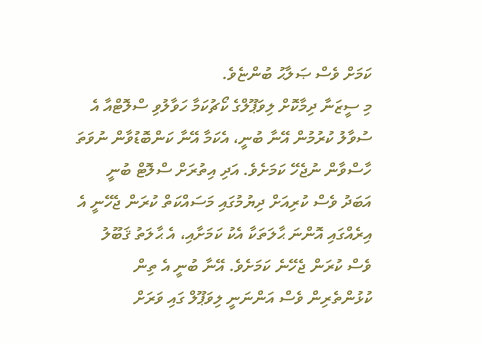ކަމަށް ވެސް ޞަލާޙު ބުންޏެވެ.
މި ސީޒަނާ ދިމާކޮށް ލިވަޕޫލްގެ ކޯޗުކަމާ ހަވާލުވި ސްލޮޓްއާ އެ ސުވާލު ކުރުމުން އޭނާ ބުނީ، އެކަމާ އޭނާ ކަންބޮޑުވާން ނުވަތަ ހާސްވާން ނުޖެހޭ ކަމަށެވެ. އަދި އިތުރަށް ސްލޮޓް ބުނީ އަބަދު ވެސް ކުރިއަށް ދިޔުމުގައި މަސައްކަތް ކުރަން ޖެހޭނީ އެ އިރެއްގައި އޮންނަ ޙާލަތަކާ އެކު ކަމަށާއި، އެ ޙާލަތު ޤަބޫލު ވެސް ކުރަން ޖެހޭނެ ކަމަށެވެ. އޭނާ ބުނީ އެ ތިން ކުޅުންތެރިން ވެސް އަންނަނީ ލިވަޕޫލް ގައި ވަރަށް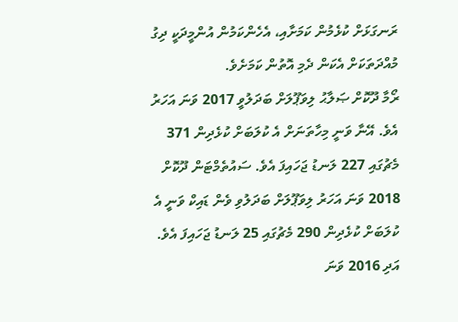ރަނގަޅަށް ކުޅެމުން ކަމަށާއި، އެހެންކަމުން އުންމީދަކީ ދިގު މުއްދަތަކަށް އެކަން ދެމި އޮތުން ކަމަށެވެ.
ރޯމާ ދޫކޮށް ޞަލާޙު ލިވަޕޫލަށް ބަދަލުވީ 2017 ވަނަ އަހަރު އެވެ. އޭނާ ވަނީ މިހާތަނަށް އެ ކުލަބަށް ކުޅެދިން 371 މެޗުގައި 227 ލަނޑު ޖަހައިފަ އެވެ. ސައުތެމްޓަން ދޫކޮށް 2018 ވަނަ އަހަރު ލިވަޕޫލަށް ބަދަލުވި ވެން ޑައިކް ވަނީ އެ ކުލަބަށް ކުޅެދިން 290 މެޗުގައި 25 ލަނޑު ޖަހައިފަ އެވެ. އަދި 2016 ވަނަ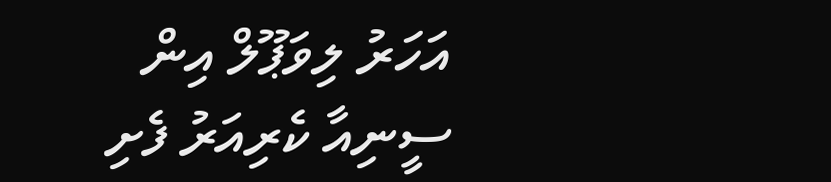އަހަރު ލިވަޕޫލް އިން ސީނިއާ ކެރިއަރު ފެށި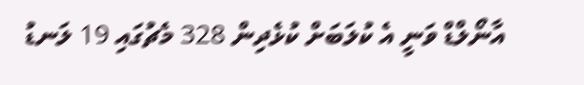އާނޯލްޑް ވަނީ އެ ކުލަބަށް ކުޅެދިން 328 މެޗުގައި 19 ލަނޑު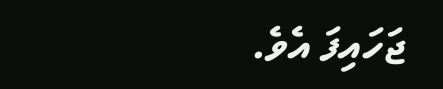ޖަހައިފަ އެވެ.